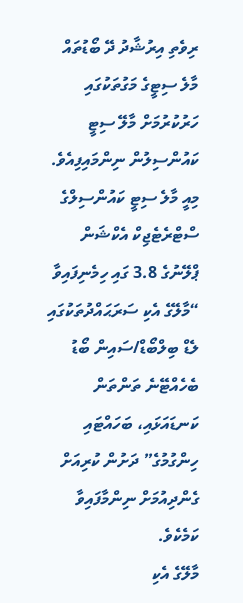ރިވެތި އިރުޝާދު ދޭ ބޯޑުތައް މާލެ ސިޓީގެ މަގުތަކުގައި ހަރުކުރުމަށް މާލޭ ސިޓީ ކައުންސިލުން ނިންމައިފިއެވެ.
މިއީ މާލެ ސިޓީ ކައުންސިލްގެ ސްޓްރެޓެޖިކް އެކްޝަން ޕްލޭނުގެ 3.8 ގައި ހިމެނިފައިވާ “މާލޭގެ އެކި ސަރަޙައްދުތަކުގައި ލެޑް ބިލްބޯޑް/ސައިން ބޯޑު ބެހެއްޓޭނެ ތަންތަން ކަނޑައަޅައި، ބަހައްޓައި ހިންގުމުގެ” ދަށުން ކުރިއަށް ގެންދިއުމަށް ނިންމާފައިވާ ކަމެކެވެ.
މާލޭގެ އެކި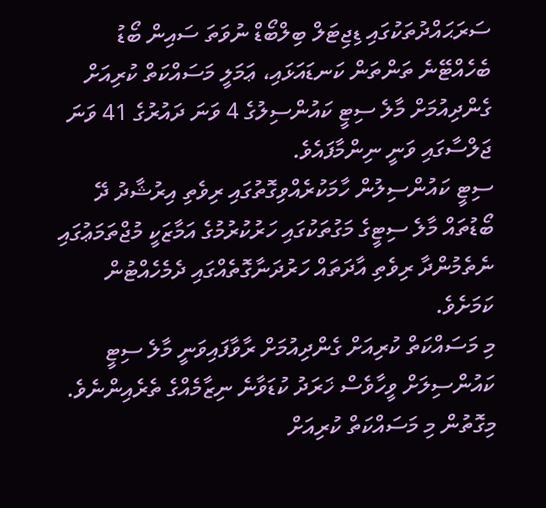ސަރަޙައްދުތަކުގައި ޑިޖިޓަލް ބިލްބޯޑް ނުވަތަ ސައިން ބޯޑު ބެހެއްޓޭނެ ތަންތަން ކަނޑައަޅައި، ޢަމަލީ މަސައްކަތް ކުރިއަށް ގެންދިއުމަށް މާލެ ސިޓީ ކައުންސިލުގެ 4 ވަނަ ދައުރުގެ 41 ވަނަ ޖަލްސާގައި ވަނީ ނިންމާފައެވެ.
ސިޓީ ކައުންސިލުން ހާމަކުރެއްވިގޮތުގައި ރިވެތި އިރުޝާދު ދޭ ބޯޑުތައް މާލެ ސިޓީގެ މަގުތަކުގައި ހަރުކުރުމުގެ އަމާޒަކީ މުޖްތަމަޢުގައި ނެތެމުންދާ ރިވެތި އާދަތައް ހަރުދަނާގޮތެއްގައި ދެމެހެއްޓުން ކަމަށެވެ.
މި މަސައްކަތް ކުރިއަށް ގެންދިއުމަށް ރާވާފައިވަނީ މާލެ ސިޓީ ކައުންސިލަށް ވީހާވެސް ޚަރަދު ކުޑަވާނެ ނިޒާމެއްގެ ތެރެއިންނެވެ. މިގޮތުން މި މަސައްކަތް ކުރިއަށް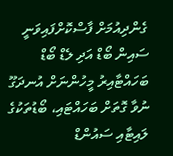ގެންދިއުމަށް ފާސްކޮށްފައިވަނީ ސައިން ބޯޑް އަދި ލެޑް ބޯޑް ބަހައްޓާއިރު މީހުންނަށް އުނދަގޫ ނުވާ ގޮތަށް ބަހައްޓައި، ބޯޑުތަކުގެ ލައިޓާއި ސައުންޑް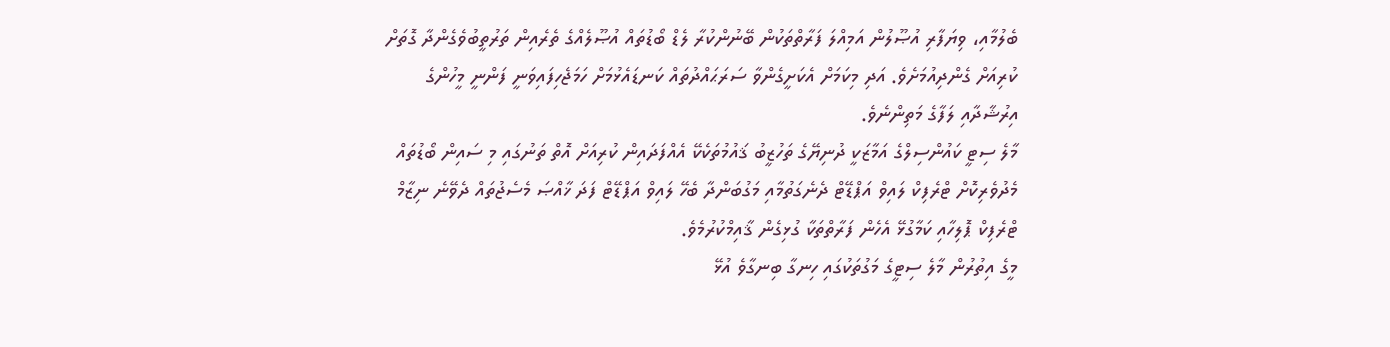ބެލުމާއި، ވިޔަފާރި އުޞޫލުން އަމިއްލަ ފަރާތްތަކުން ބޭނުންކުރާ ލެޑް ބޯޑުތައް އުޞޫލެއްގެ ތެރެއިން ތަރުތީބުވެގެންދާ ގޮތަށް ކުރިއަށް ގެންދިއުމަށެވެ. އަދި މިކަމަށް އެކަށީގެންވާ ސަރަޙައްދުތައް ކަނޑައެޅުމަށް ހަމަޖެހިފައިވަނީ ފަންނީ މީހުންގެ އިރުޝާދާއި ލަފާގެ މަތިންނެވެ.
މާލެ ސިޓީ ކައުންސިލްގެ އަމާޒަކީ ދުނިޔޭގެ ތަހުޒީބު ޤައުމުތަކެކޭ އެއްފަދައިން ކުރިއަށް އޮތް ތަނުގައި މި ސައިން ބޯޑުތައް މެދުވެރިކޮށް ޓްރެފިކް ލައިވް އަޕްޑޭޓް ދެނެގަތުމާއި މަގުބަންދާ ބެހޭ ލައިވް އަޕްޑޭޓް ފަދަ ޚާއްޞަ މެސެޖުތައް ދެވޭނެ ނިޒާމް ޓްރެފިކް ޕޮލިހާއި ކަމާގުޅޭ އެހެން ފަރާތްތަކާ ގުޅިގެން ޤާއިމްކުރުމެވެ.
މީގެ އިތުރުން މާލެ ސިޓީގެ މަގުތަކުގައި ހިނގާ ބިނގާވެ އުޅޭ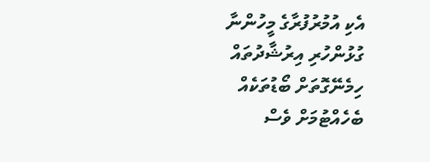އެކި އުމުރުފުރާގެ މީހުންނާ ގުޅުންހުރި އިރުޝާދުތައް ހިމެނޭގޮތަށް ބޯޑުތަކެއް ބެހެއްޓުމަށް ވެސް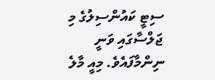ސިޓީ ކައުންސިލުގެ މި ޖަލްސާގައި ވަނީ ނިންމާފައެވެ. މިއީ މާލެ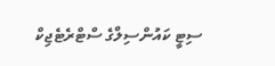ސިޓީ ކައުންސިލްގެ ސްޓްރެޓެޖިކް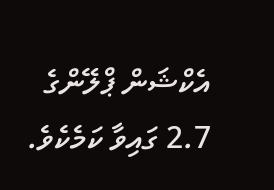އެކްޝަން ޕްލޭންގެ 2.7 ގައިވާ ކަމެކެވެ.